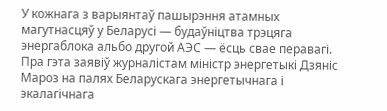У кожнага з варыянтаў пашырэння атамных магутнасцяў у Беларусі — будаўніцтва трэцяга энергаблока альбо другой АЭС — ёсць свае перавагі. Пра гэта заявіў журналістам міністр энергетыкі Дзяніс Мароз на палях Беларускага энергетычнага і экалагічнага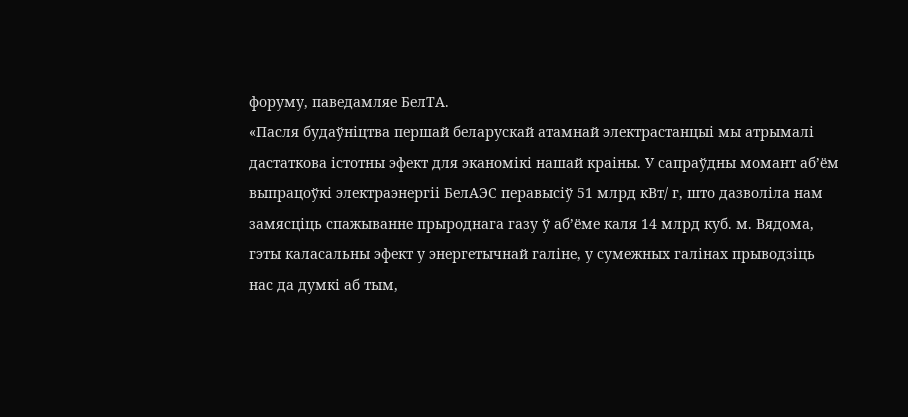форуму, паведамляе БелТА.
«Пасля будаўніцтва першай беларускай атамнай электрастанцыі мы атрымалі дастаткова істотны эфект для эканомікі нашай краіны. У сапраўдны момант аб’ём выпрацоўкі электраэнергіі БелАЭС перавысіў 51 млрд кВт/ г, што дазволіла нам замясціць спажыванне прыроднага газу ў аб’ёме каля 14 млрд куб. м. Вядома, гэты каласальны эфект у энергетычнай галіне, у сумежных галінах прыводзіць нас да думкі аб тым,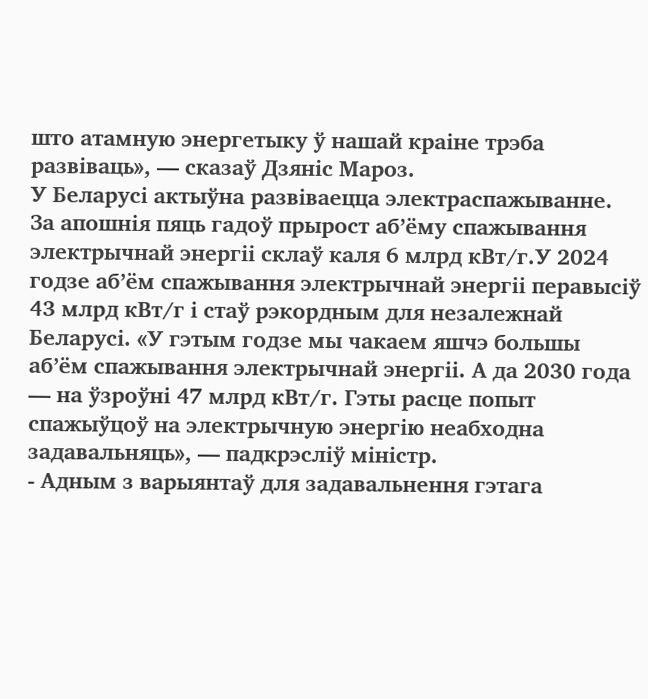што атамную энергетыку ў нашай краіне трэба развіваць», — сказаў Дзяніс Мароз.
У Беларусі актыўна развіваецца электраспажыванне. За апошнія пяць гадоў прырост аб’ёму спажывання электрычнай энергіі склаў каля 6 млрд кВт/г.У 2024 годзе аб’ём спажывання электрычнай энергіі перавысіў 43 млрд кВт/г і стаў рэкордным для незалежнай Беларусі. «У гэтым годзе мы чакаем яшчэ большы аб’ём спажывання электрычнай энергіі. А да 2030 года — на ўзроўні 47 млрд кВт/г. Гэты расце попыт спажыўцоў на электрычную энергію неабходна задавальняць», — падкрэсліў міністр.
- Адным з варыянтаў для задавальнення гэтага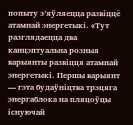попыту з’яўляецца развіццё атамнай энергетыкі. «Тут разглядаецца два канцэптуальна розныя варыянты развіцця атамнай энергетыкі. Першы варыянт — гэта будаўніцтва трэцяга энергаблока на пляцоўцы існуючай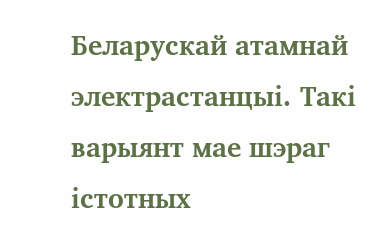Беларускай атамнай электрастанцыі. Такі варыянт мае шэраг істотных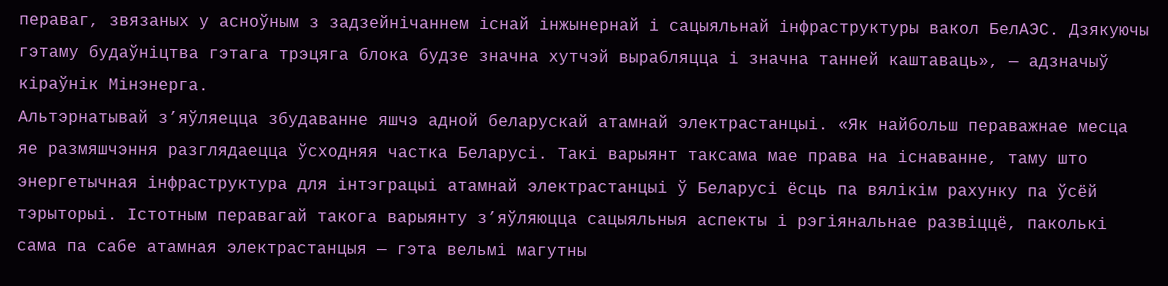пераваг, звязаных у асноўным з задзейнічаннем існай інжынернай і сацыяльнай інфраструктуры вакол БелАЭС. Дзякуючы гэтаму будаўніцтва гэтага трэцяга блока будзе значна хутчэй вырабляцца і значна танней каштаваць», — адзначыў кіраўнік Мінэнерга.
Альтэрнатывай з’яўляецца збудаванне яшчэ адной беларускай атамнай электрастанцыі. «Як найбольш пераважнае месца яе размяшчэння разглядаецца ўсходняя частка Беларусі. Такі варыянт таксама мае права на існаванне, таму што энергетычная інфраструктура для інтэграцыі атамнай электрастанцыі ў Беларусі ёсць па вялікім рахунку па ўсёй тэрыторыі. Істотным перавагай такога варыянту з’яўляюцца сацыяльныя аспекты і рэгіянальнае развіццё, паколькі сама па сабе атамная электрастанцыя — гэта вельмі магутны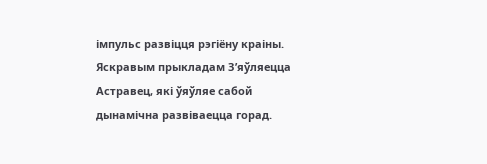імпульс развіцця рэгіёну краіны. Яскравым прыкладам З’яўляецца Астравец, які ўяўляе сабой дынамічна развіваецца горад.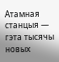Атамная станцыя — гэта тысячы новых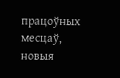працоўных месцаў, новыя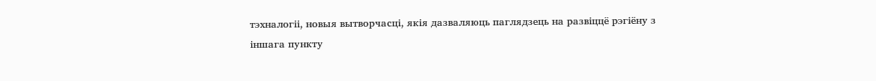тэхналогіі, новыя вытворчасці, якія дазваляюць паглядзець на развіццё рэгіёну з іншага пункту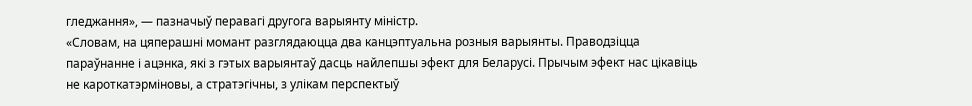гледжання», — пазначыў перавагі другога варыянту міністр.
«Словам, на цяперашні момант разглядаюцца два канцэптуальна розныя варыянты. Праводзіцца параўнанне і ацэнка, які з гэтых варыянтаў дасць найлепшы эфект для Беларусі. Прычым эфект нас цікавіць не кароткатэрміновы, а стратэгічны, з улікам перспектыў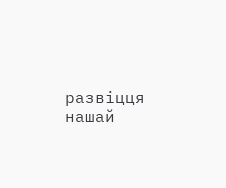развіцця нашай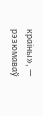краіны», — рэзюмаваў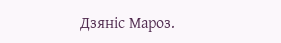Дзяніс Мароз.